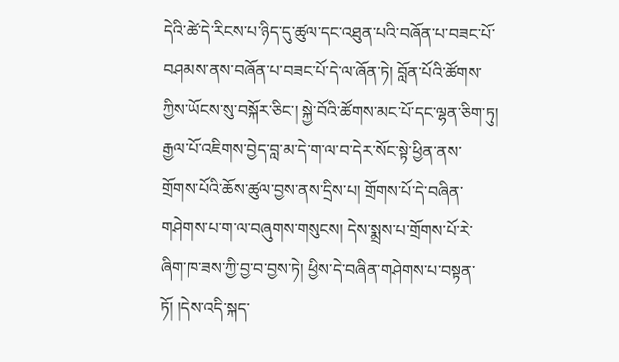དེའི་ཚེ་དེ་རིངས་པ་ཉིད་དུ་ཚུལ་དང་འཐུན་པའི་བཞོན་པ་བཟང་པོ་བཤམས་ནས་བཞོན་པ་བཟང་པོ་དེ་ལ་ཞོན་ཏེ། བློན་པོའི་ཚོགས་ཀྱིས་ཡོངས་སུ་བསྐོར་ཅིང་། སྐྱེ་བོའི་ཚོགས་མང་པོ་དང་ལྷན་ཅིག་ཏུ། རྒྱལ་པོ་འཇིགས་བྱེད་བླ་མ་དེ་ག་ལ་བ་དེར་སོང་སྟེ་ཕྱིན་ནས་གྲོགས་པོའི་ཆོས་ཚུལ་བྱས་ནས་དྲིས་པ། གྲོགས་པོ་དེ་བཞིན་གཤེགས་པ་ག་ལ་བཞུགས་གསུངས། དེས་སྨྲས་པ་གྲོགས་པོ་རེ་ཞིག་ཁ་ཟས་ཀྱི་བྱ་བ་བྱས་ཏེ། ཕྱིས་དེ་བཞིན་གཤེགས་པ་བསྟན་ཏོ། །དེས་འདི་སྐད་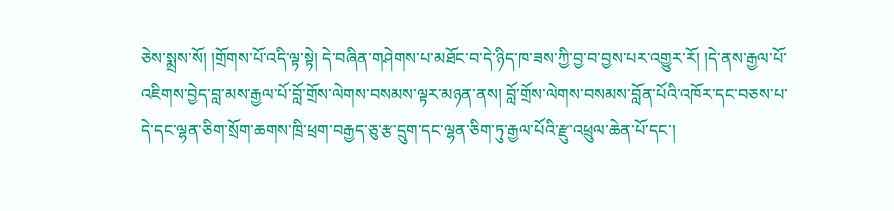ཅེས་སྨྲས་སོ། །གྲོགས་པོ་འདི་ལྟ་སྟེ། དེ་བཞིན་གཤེགས་པ་མཐོང་བ་དེ་ཉིད་ཁ་ཟས་ཀྱི་བྱ་བ་བྱས་པར་འགྱུར་རོ། །དེ་ནས་རྒྱལ་པོ་འཇིགས་བྱེད་བླ་མས་རྒྱལ་པོ་བློ་གྲོས་ལེགས་བསམས་ལྟར་མཉན་ནས། བློ་གྲོས་ལེགས་བསམས་བློན་པོའི་འཁོར་དང་བཅས་པ་དེ་དང་ལྷན་ཅིག་སྲོག་ཆགས་ཁྲི་ཕྲག་བརྒྱད་ཅུ་རྩ་དྲུག་དང་ལྷན་ཅིག་ཏུ་རྒྱལ་པོའི་རྫུ་འཕྲུལ་ཆེན་པོ་དང་།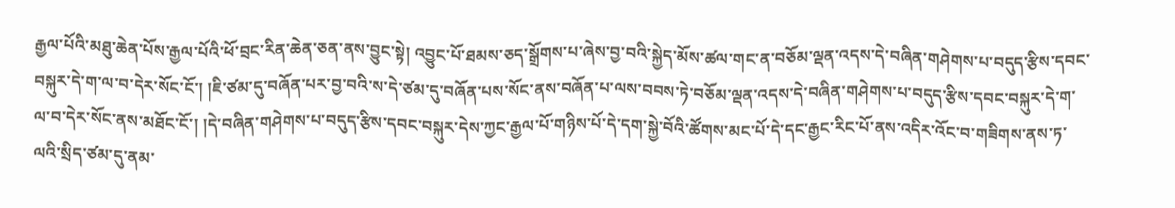རྒྱལ་པོའི་མཐུ་ཆེན་པོས་རྒྱལ་པོའི་ཕོ་བྲང་རིན་ཆེན་ཅན་ནས་བྱུང་སྟེ། འབྱུང་པོ་ཐམས་ཅད་སྒྲོགས་པ་ཞེས་བྱ་བའི་སྐྱེད་མོས་ཚལ་གང་ན་བཅོམ་ལྡན་འདས་དེ་བཞིན་གཤེགས་པ་བདུད་རྩིས་དབང་བསྐུར་དེ་ག་ལ་བ་དེར་སོང་ངོ་། །ཇི་ཙམ་དུ་བཞོན་པར་བྱ་བའི་ས་དེ་ཙམ་དུ་བཞོན་པས་སོང་ནས་བཞོན་པ་ལས་བབས་ཏེ་བཅོམ་ལྡན་འདས་དེ་བཞིན་གཤེགས་པ་བདུད་རྩིས་དབང་བསྐུར་དེ་ག་ལ་བ་དེར་སོང་ནས་མཐོང་ངོ་། །དེ་བཞིན་གཤེགས་པ་བདུད་རྩིས་དབང་བསྐུར་དེས་ཀྱང་རྒྱལ་པོ་གཉིས་པོ་དེ་དག་སྐྱེ་བོའི་ཚོགས་མང་པོ་དེ་དང་རྒྱང་རིང་པོ་ནས་འདིར་འོང་བ་གཟིགས་ནས་ཏ་ལའི་སྲིད་ཙམ་དུ་ནམ་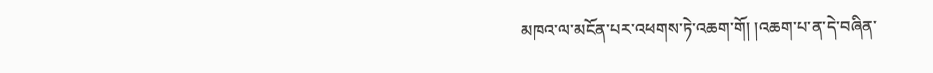མཁའ་ལ་མངོན་པར་འཕགས་ཏེ་འཆག་གོ། །འཆག་པ་ན་དེ་བཞིན་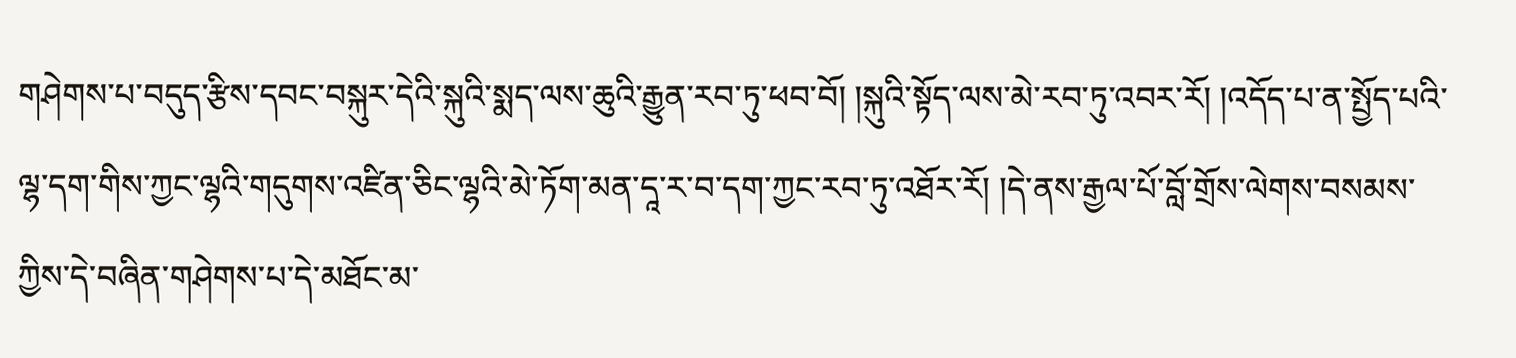གཤེགས་པ་བདུད་རྩིས་དབང་བསྐུར་དེའི་སྐུའི་སྨད་ལས་ཆུའི་རྒྱུན་རབ་ཏུ་ཕབ་བོ། །སྐུའི་སྟོད་ལས་མེ་རབ་ཏུ་འབར་རོ། །འདོད་པ་ན་སྤྱོད་པའི་ལྷ་དག་གིས་ཀྱང་ལྷའི་གདུགས་འཛིན་ཅིང་ལྷའི་མེ་ཏོག་མན་དཱ་ར་བ་དག་ཀྱང་རབ་ཏུ་འཐོར་རོ། །དེ་ནས་རྒྱལ་པོ་བློ་གྲོས་ལེགས་བསམས་ཀྱིས་དེ་བཞིན་གཤེགས་པ་དེ་མཐོང་མ་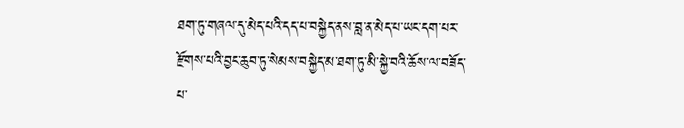ཐག་ཏུ་གཞལ་དུ་མེད་པའི་དད་པ་བསྐྱེད་ནས་བླ་ན་མེད་པ་ཡང་དག་པར་རྫོགས་པའི་བྱང་ཆུབ་ཏུ་སེམས་བསྐྱེད་མ་ཐག་ཏུ་མི་སྐྱེ་བའི་ཆོས་ལ་བཟོད་པ་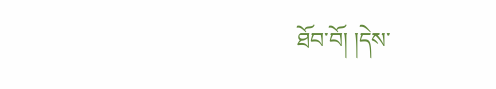ཐོབ་བོ། །དེས་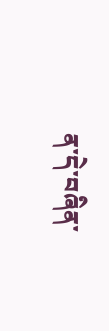ན་དེ་བཞིན་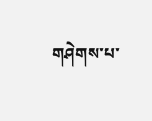གཤེགས་པ་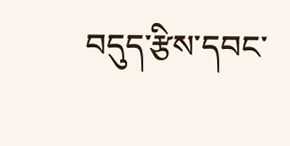བདུད་རྩིས་དབང་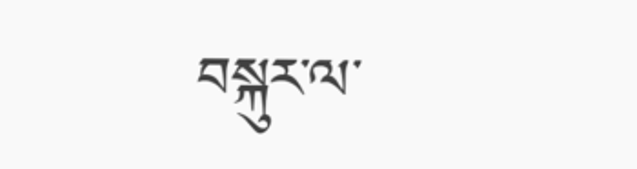བསྐུར་ལ་